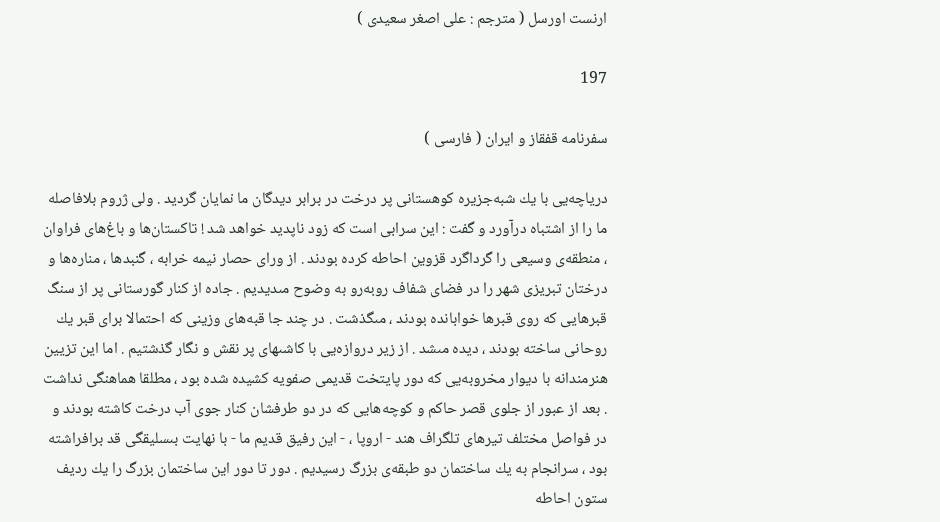ارنست اورسل ( مترجم : على اصغر سعيدى )

197

سفرنامه قفقاز و ايران ( فارسى )

درياچه‌يى با يك شبه‌جزيره كوهستانى پر درخت در برابر ديدگان ما نمايان گرديد . ولى ژروم بلافاصله ما را از اشتباه درآورد و گفت : اين سرابى است كه زود ناپديد خواهد شد ! تاكستان‌ها و باغ‌هاى فراوان ، منطقه‌ى وسيعى را گرداگرد قزوين احاطه كرده بودند . از وراى حصار نيمه خرابه ، گنبدها ، مناره‌ها و درختان تبريزى شهر را در فضاى شفاف روبه‌رو به وضوح مىديديم . جاده از كنار گورستانى پر از سنگ قبرهايى كه روى قبرها خوابانده بودند ، مىگذشت . در چند جا قبه‌هاى وزينى كه احتمالا براى قبر يك روحانى ساخته بودند ، ديده مىشد . از زير دروازه‌يى با كاشىهاى پر نقش و نگار گذشتيم . اما اين تزيين هنرمندانه با ديوار مخروبه‌يى كه دور پايتخت قديمى صفويه كشيده شده بود ، مطلقا هماهنگى نداشت . بعد از عبور از جلوى قصر حاكم و كوچه‌هايى كه در دو طرفشان كنار جوى آب درخت كاشته بودند و در فواصل مختلف تيرهاى تلگراف هند - اروپا ، - اين رفيق قديم ما - با نهايت بىسليقگى قد برافراشته بود ، سرانجام به يك ساختمان دو طبقه‌ى بزرگ رسيديم . دور تا دور اين ساختمان بزرگ را يك رديف ستون احاطه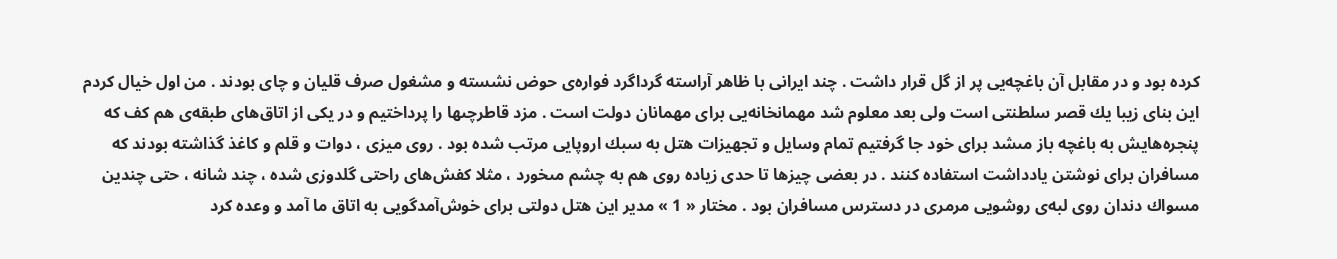كرده بود و در مقابل آن باغچه‌يى پر از گل قرار داشت . چند ايرانى با ظاهر آراسته گرداگرد فواره‌ى حوض نشسته و مشغول صرف قليان و چاى بودند . من اول خيال كردم اين بناى زيبا يك قصر سلطنتى است ولى بعد معلوم شد مهمانخانه‌يى براى مهمانان دولت است . مزد قاطرچىها را پرداختيم و در يكى از اتاق‌هاى طبقه‌ى هم كف كه پنجره‌هايش به باغچه باز مىشد براى خود جا گرفتيم تمام وسايل و تجهيزات هتل به سبك اروپايى مرتب شده بود . روى ميزى ، دوات و قلم و كاغذ گذاشته بودند كه مسافران براى نوشتن يادداشت استفاده كنند . در بعضى چيزها تا حدى زياده روى هم به چشم مىخورد ، مثلا كفش‌هاى راحتى گلدوزى شده ، چند شانه ، حتى چندين مسواك دندان روى لبه‌ى روشويى مرمرى در دسترس مسافران بود . مختار « 1 » مدير اين هتل دولتى براى خوش‌آمدگويى به اتاق ما آمد و وعده كرد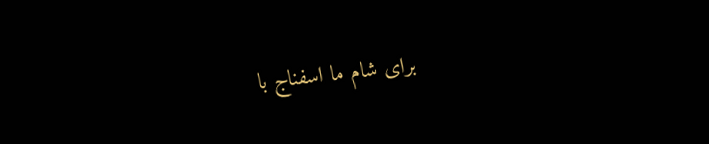براى شام ما اسفناج با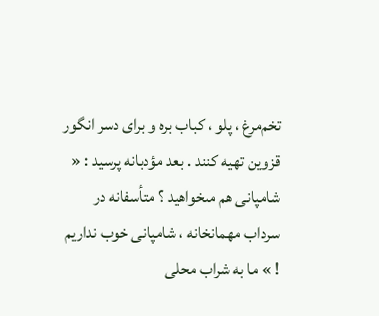تخم‌مرغ ، پلو ، كباب بره و براى دسر انگور قزوين تهيه كنند . بعد مؤدبانه پرسيد : « شامپانى هم مىخواهيد ؟ متأسفانه در سرداب مهمانخانه ، شامپانى خوب نداريم ! » ما به شراب محلى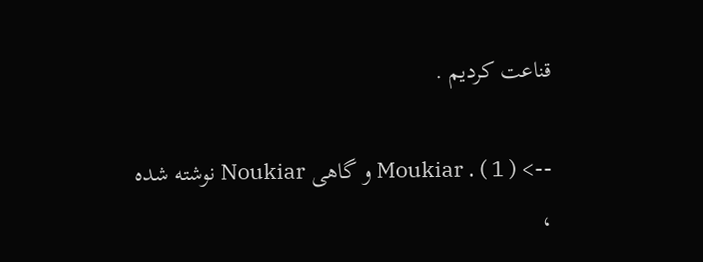قناعت كرديم .

--> ( 1 ) . Moukiar و گاهى Noukiar نوشته شده ،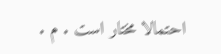احتمالا مختار است . م .